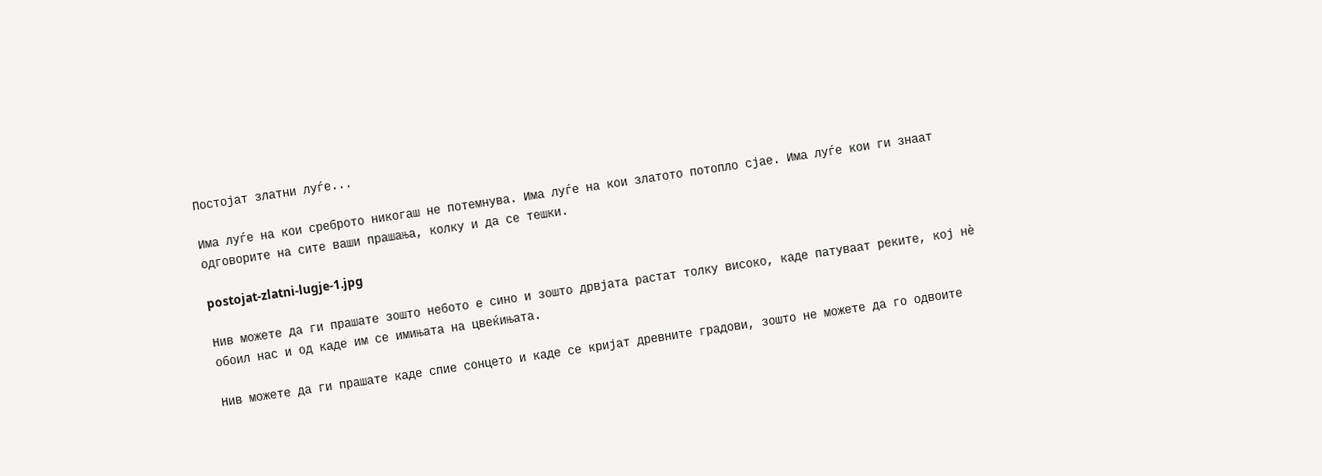Постојат златни луѓе...

Има луѓе на кои среброто никогаш не потемнува. Има луѓе на кои златото потопло сјае. Има луѓе кои ги знаат одговорите на сите ваши прашања, колку и да се тешки.

postojat-zlatni-lugje-1.jpg

Нив можете да ги прашате зошто небото е сино и зошто дрвјата растат толку високо, каде патуваат реките, кој нè обоил нас и од каде им се имињата на цвеќињата.

Нив можете да ги прашате каде спие сонцето и каде се кријат древните градови, зошто не можете да го одвоите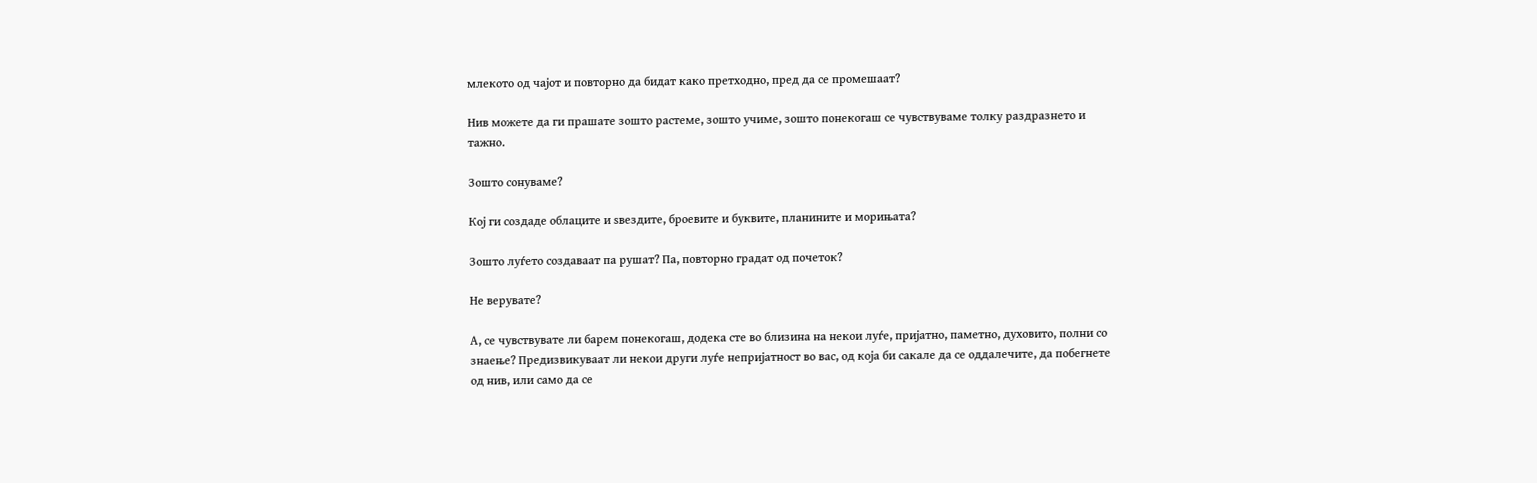млекото од чајот и повторно да бидат како претходно, пред да се промешаат?

Нив можете да ги прашате зошто растеме, зошто учиме, зошто понекогаш се чувствуваме толку раздразнето и тажно.

Зошто сонуваме?

Кој ги создаде облаците и ѕвездите, броевите и буквите, планините и морињата?

Зошто луѓето создаваат па рушат? Па, повторно градат од почеток?

Не верувате?

А, се чувствувате ли барем понекогаш, додека сте во близина на некои луѓе, пријатно, паметно, духовито, полни со знаење? Предизвикуваат ли некои други луѓе непријатност во вас, од која би сакале да се оддалечите, да побегнете од нив, или само да се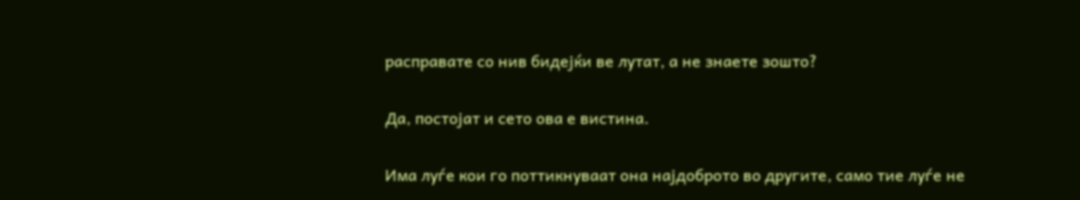расправате со нив бидејќи ве лутат, а не знаете зошто?

Да, постојат и сето ова е вистина.

Има луѓе кои го поттикнуваат она најдоброто во другите, само тие луѓе не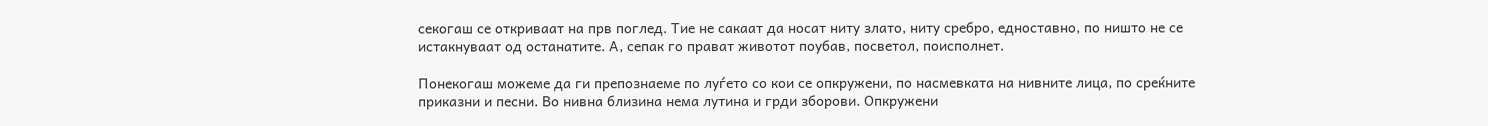секогаш се откриваат на прв поглед. Тие не сакаат да носат ниту злато, ниту сребро, едноставно, по ништо не се истакнуваат од останатите. А, сепак го прават животот поубав, посветол, поисполнет.

Понекогаш можеме да ги препознаеме по луѓето со кои се опкружени, по насмевката на нивните лица, по среќните приказни и песни. Во нивна близина нема лутина и грди зборови. Опкружени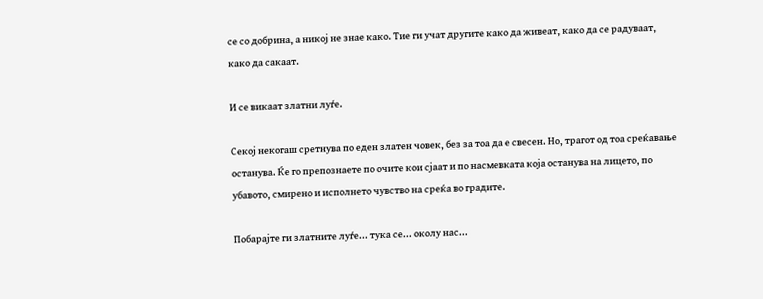се со добрина, а никој не знае како. Тие ги учат другите како да живеат, како да се радуваат, како да сакаат.

И се викаат златни луѓе.

Секој некогаш сретнува по еден златен човек, без за тоа да е свесен. Но, трагот од тоа среќавање останува. Ќе го препознаете по очите кои сјаат и по насмевката која останува на лицето, по убавото, смирено и исполнето чувство на среќа во градите.

Побарајте ги златните луѓе... тука се... околу нас...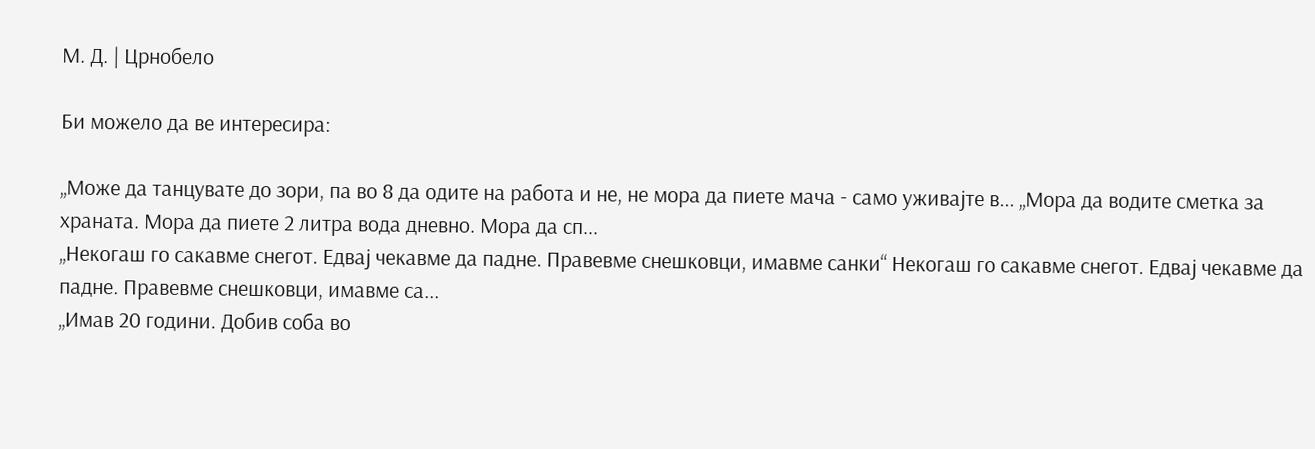М. Д. | Црнобело

Би можело да ве интересира:

„Може да танцувате до зори, па во 8 да одите на работа и не, не мора да пиете мача - само уживајте в... „Мора да водите сметка за храната. Мора да пиете 2 литрa вода дневно. Мора да сп...
„Некогаш го сакавме снегот. Едвај чекавме да падне. Правевме снешковци, имавме санки“ Некогаш го сакавме снегот. Едвај чекавме да падне. Правевме снешковци, имавме са...
„Имав 20 години. Добив соба во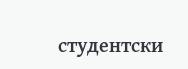студентски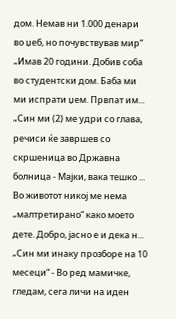дом. Немав ни 1.000 денари во џеб, но почувствував мир“ „Имав 20 години. Добив соба во студентски дом. Баба ми ми испрати џем. Првпат им...
„Син ми (2) ме удри со глава, речиси ќе завршев со скршеница во Државна болница - Мајки, вака тешко ... Во животот никој ме нема „малтретирано“ како моето дете. Добро, јасно е и дека н...
„Син ми инаку прозборе на 10 месеци“ - Во ред мамичке, гледам, сега личи на иден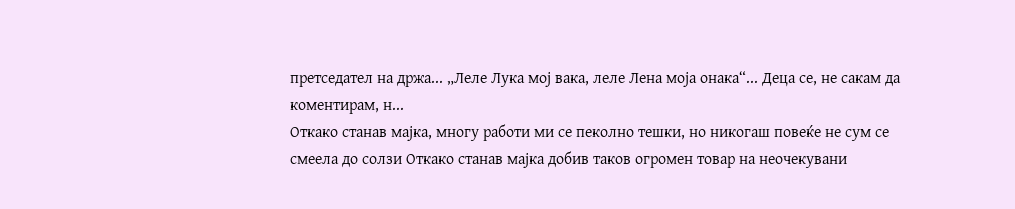претседател на држа... „Леле Лука мој вака, леле Лена моја онака“... Деца се, не сакам да коментирам, н...
Откако станав мајка, многу работи ми се пеколно тешки, но никогаш повеќе не сум се смеела до солзи Откако станав мајка добив таков огромен товар на неочекувани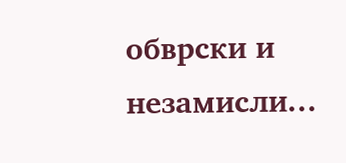обврски и незамисли...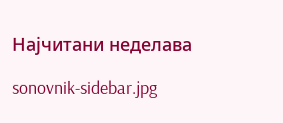Најчитани неделава

sonovnik-sidebar.jpg